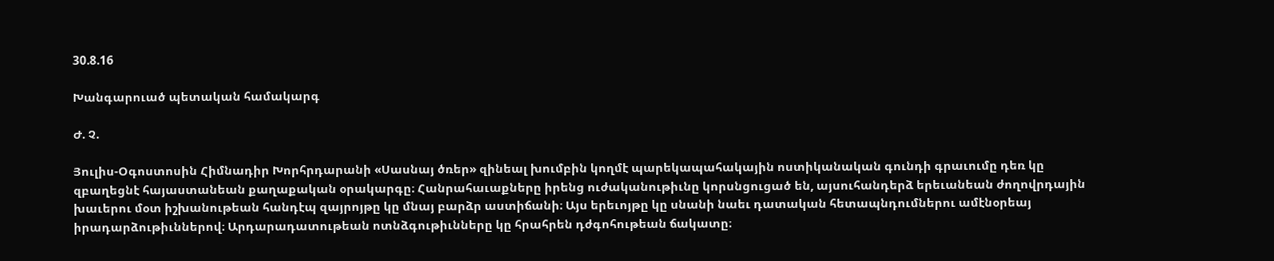30.8.16

Խանգարուած պետական համակարգ

Ժ. Չ.

Յուլիս-Օգոստոսին Հիմնադիր Խորհրդարանի «Սասնայ ծռեր» զինեալ խումբին կողմէ պարեկապահակային ոստիկանական գունդի գրաւումը դեռ կը զբաղեցնէ հայաստանեան քաղաքական օրակարգը։ Հանրահաւաքները իրենց ուժականութիւնը կորսնցուցած են, այսուհանդերձ երեւանեան ժողովրդային խաւերու մօտ իշխանութեան հանդէպ զայրոյթը կը մնայ բարձր աստիճանի։ Այս երեւոյթը կը սնանի նաեւ դատական հետապնդումներու ամէնօրեայ իրադարձութիւններով։ Արդարադատութեան ոտնձգութիւնները կը հրահրեն դժգոհութեան ճակատը։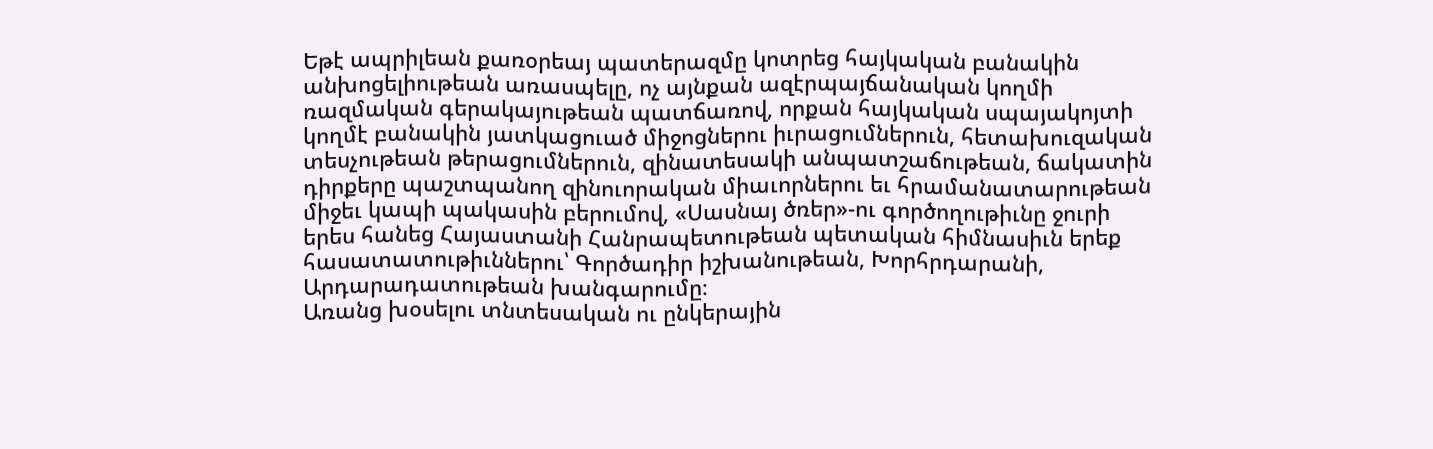Եթէ ապրիլեան քառօրեայ պատերազմը կոտրեց հայկական բանակին անխոցելիութեան առասպելը, ոչ այնքան ազէրպայճանական կողմի ռազմական գերակայութեան պատճառով, որքան հայկական սպայակոյտի կողմէ բանակին յատկացուած միջոցներու իւրացումներուն, հետախուզական տեսչութեան թերացումներուն, զինատեսակի անպատշաճութեան, ճակատին դիրքերը պաշտպանող զինուորական միաւորներու եւ հրամանատարութեան միջեւ կապի պակասին բերումով, «Սասնայ ծռեր»-ու գործողութիւնը ջուրի երես հանեց Հայաստանի Հանրապետութեան պետական հիմնասիւն երեք հասատատութիւններու՝ Գործադիր իշխանութեան, Խորհրդարանի, Արդարադատութեան խանգարումը։
Առանց խօսելու տնտեսական ու ընկերային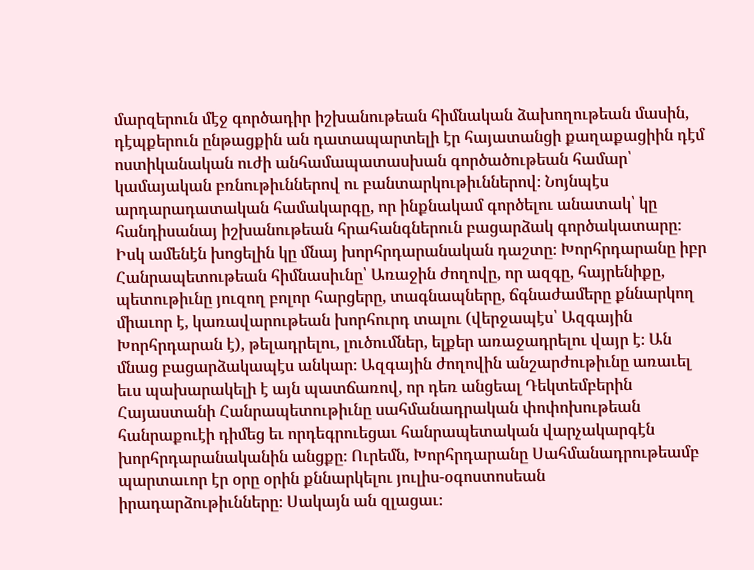մարզերուն մէջ գործադիր իշխանութեան հիմնական ձախողութեան մասին, դէպքերուն ընթացքին ան դատապարտելի էր հայատանցի քաղաքացիին դէմ ոստիկանական ուժի անհամապատասխան գործածութեան համար՝ կամայական բռնութիւններով ու բանտարկութիւններով։ Նոյնպէս արդարադատական համակարգը, որ ինքնակամ գործելու անատակ՝ կը հանդիսանայ իշխանութեան հրահանգներուն բացարձակ գործակատարը։
Իսկ ամենէն խոցելին կը մնայ խորհրդարանական դաշտը։ Խորհրդարանը իբր Հանրապետութեան հիմնասիւնը՝ Առաջին ժողովը, որ ազգը, հայրենիքը, պետութիւնը յուզող բոլոր հարցերը, տագնապները, ճգնաժամերը քննարկող միաւոր է, կառավարութեան խորհուրդ տալու (վերջապէս՝ Ազգային Խորհրդարան է), թելադրելու, լուծումներ, ելքեր առաջադրելու վայր է։ Ան մնաց բացարձակապէս անկար։ Ազգային ժողովին անշարժութիւնը առաւել եւս պախարակելի է այն պատճառով, որ դեռ անցեալ Դեկտեմբերին Հայաստանի Հանրապետութիւնը սահմանադրական փոփոխութեան հանրաքուէի դիմեց եւ որդեգրուեցաւ հանրապետական վարչակարգէն խորհրդարանականին անցքը։ Ուրեմն, Խորհրդարանը Սահմանադրութեամբ պարտաւոր էր օրը օրին քննարկելու յուլիս-օգոստոսեան իրադարձութիւնները։ Սակայն ան զլացաւ։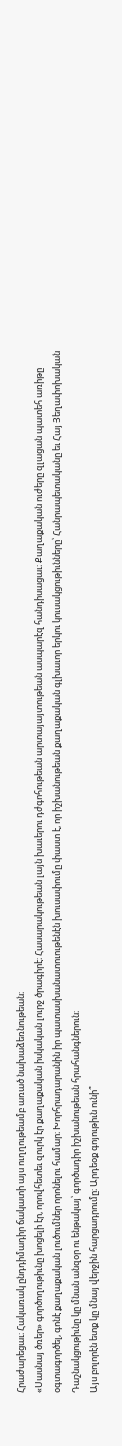Հրաժարեցաւ։ Հակառակ ընդդիմադիր ճակատի այս ուղղութեամբ առած նախաձեռնութեան։
«Սասնայ ծռեր» գործողութիւնը խոցելի էր, որովհետեւ զուրկ էր քաղաքական իսկական լուրջ ծրագիրէ։ Հասարակութեան լայն խաւերու դժգոհութեան արտայայտութեան ասպարէզ հանդիսացաւ։ Քաղաքական ուժերը զլացան պատեհ առիթը օգտագործել, գոնէ քաղաքական լուծումներ որոնելու համար։ Խորհրադարանին իր պատասխանատուութենէն խուսափումը փաստ է, որ իշխանութեան քաղաքական գլխաւոր երկու կուսակցութիւնները՝ Հանրապետականը եւ Հայ Յեղափոխական Դաշնակցութիւնը կը մնան անզօր ու ենթակայ՝ գործադիր իշխանութեան հրահանգներուն։
Այս բոլորէն ետք կը մնայ վերջին հարցադրումը։ Արդեօք գոյութիւն ունի՞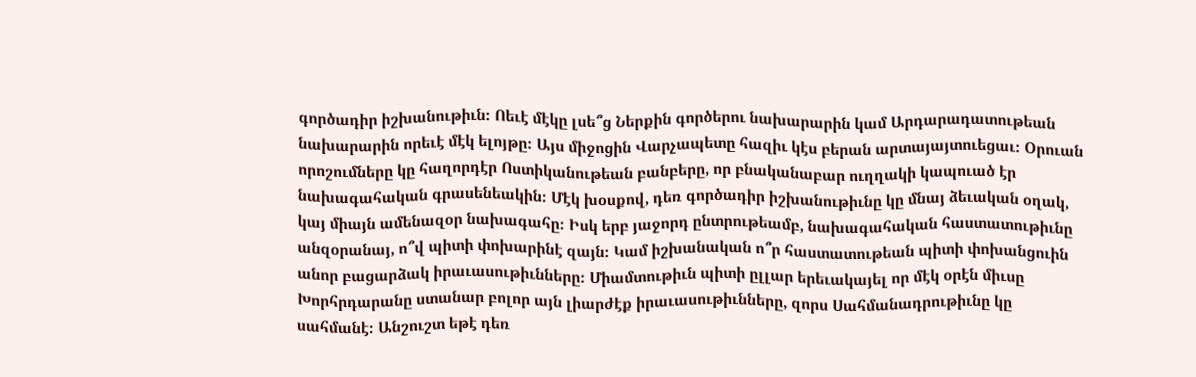գործադիր իշխանութիւն։ Ոեւէ մէկը լսե՞ց Ներքին գործերու նախարարին կամ Արդարադատութեան նախարարին որեւէ մէկ ելոյթը։ Այս միջոցին Վարչապետը հազիւ կէս բերան արտայայտուեցաւ։ Օրուան որոշումները կը հաղորդէր Ոստիկանութեան բանբերը, որ բնականաբար ուղղակի կապուած էր նախագահական գրասենեակին։ Մէկ խօսքով, դեռ գործադիր իշխանութիւնը կը մնայ ձեւական օղակ, կայ միայն ամենազօր նախագահը։ Իսկ երբ յաջորդ ընտրութեամբ, նախագահական հաստատութիւնը անզօրանայ, ո՞վ պիտի փոխարինէ զայն։ Կամ իշխանական ո՞ր հաստատութեան պիտի փոխանցուին անոր բացարձակ իրաւասութիւնները։ Միամտութիւն պիտի ըլլար երեւակայել որ մէկ օրէն միւսը Խորհրդարանը ստանար բոլոր այն լիարժէք իրաւասութիւնները, զորս Սահմանադրութիւնը կը սահմանէ։ Անշուշտ եթէ դեռ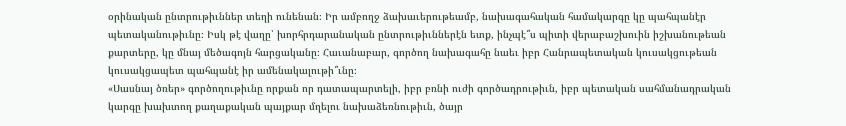օրինական ընտրութիւններ տեղի ունենան։ Իր ամբողջ ձախաւերութեամբ, նախագահական համակարգը կը պահպանէր պետականութիւնը։ Իսկ թէ վաղը՝ խորհրդարանական ընտրութիւններէն ետք, ինչպէ՞ս պիտի վերաբաշխուին իշխանութեան քարտերը, կը մնայ մեծագոյն հարցականը։ Հաւանաբար, գործող նախագահը նաեւ իբր Հանրապետական կուսակցութեան կուսակցապետ պահպանէ իր ամենակալութի՞ւնը։
«Սասնայ ծռեր» գործողութիւնը որքան որ դատապարտելի, իբր բռնի ուժի գործադրութիւն, իբր պետական սահմանադրական կարգը խախտող քաղաքական պայքար մղելու նախաձեռնութիւն, ծայր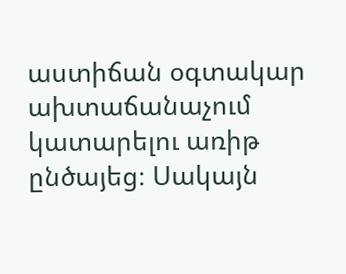աստիճան օգտակար ախտաճանաչում կատարելու առիթ ընծայեց։ Սակայն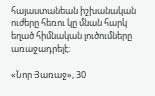հայաստանեան իշխանական ուժերը հեռու կը մնան հարկ եղած հիմնական լուծումները առաջադրելէ։

«Նոր Յառաջ», 30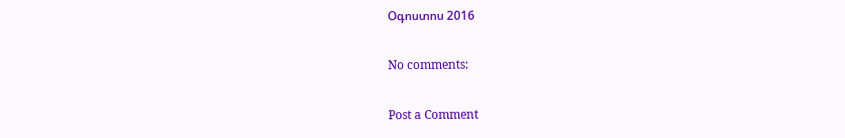Օգոստոս 2016

No comments:

Post a Comment